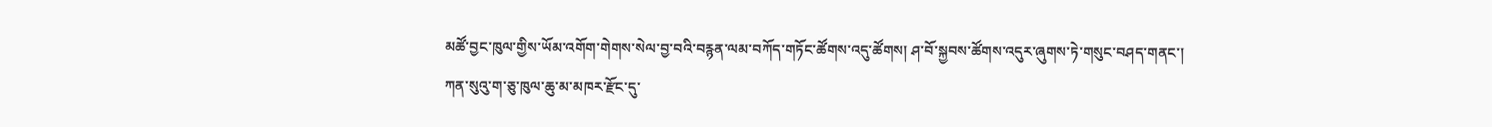མཚོ་བྱང་ཁུལ་གྱིས་ཡོམ་འགོག་གེགས་སེལ་བྱ་བའི་བརྙན་ལམ་བཀོད་གཏོང་ཚོགས་འདུ་ཚོགས། ཤ་བོ་སྐྱབས་ཚོགས་འདུར་ཞུགས་ཏེ་གསུང་བཤད་གནང་།
ཀན་སུའུ་ག་ཅུ་ཁུལ་ཆུ་མ་མཁར་རྫོང་དུ་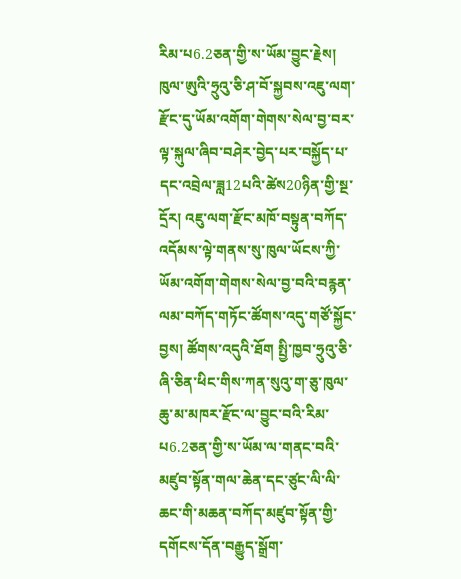རིམ་པ6.2ཅན་གྱི་ས་ཡོམ་བྱུང་རྗེས། ཁུལ་ཨུའི་ཧྲུའུ་ཅི་ཤ་བོ་སྐྱབས་འཇུ་ལག་རྫོང་དུ་ཡོམ་འགོག་གེགས་སེལ་བྱ་བར་ལྟ་སྐུལ་ཞིབ་བཤེར་བྱེད་པར་བསྐྱོད་པ་དང་འབྲེལ་ཟླ12པའི་ཚེས20ཉིན་གྱི་སྔ་དྲོར། འཇུ་ལག་རྫོང་མཁོ་བསྟུན་བཀོད་འདོམས་ལྟེ་གནས་སུ་ཁུལ་ཡོངས་ཀྱི་ཡོམ་འགོག་གེགས་སེལ་བྱ་བའི་བརྙན་ལམ་བཀོད་གཏོང་ཚོགས་འདུ་གཙོ་སྐྱོང་བྱས། ཚོགས་འདུའི་ཐོག སྤྱི་ཁྱབ་ཧྲུའུ་ཅི་ཞི་ཅིན་ཕིང་གིས་ཀན་སུའུ་ག་ཅུ་ཁུལ་ཆུ་མ་མཁར་རྫོང་ལ་བྱུང་བའི་རིམ་པ6.2ཅན་གྱི་ས་ཡོམ་ལ་གནང་བའི་མཛུབ་སྟོན་གལ་ཆེན་དང་ཙུང་ལི་ལི་ཆང་གི་མཆན་བཀོད་མཛུབ་སྟོན་གྱི་དགོངས་དོན་བརྒྱུད་སྒྲོག་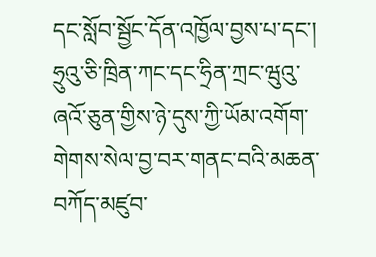དང་སློབ་སྦྱོང་དོན་འཁྱོལ་བྱས་པ་དང་། ཧྲུའུ་ཅི་ཁྲིན་ཀང་དང་ཧྲིན་ཀྲང་ཝུའུ་ཞའོ་ཅུན་གྱིས་ཉེ་དུས་ཀྱི་ཡོམ་འགོག་གེགས་སེལ་བྱ་བར་གནང་བའི་མཆན་བཀོད་མཛུབ་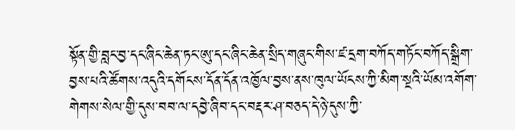སྟོན་གྱི་བླང་བྱ་དང་ཞིང་ཆེན་ཏང་ཨུ་དང་ཞིང་ཆེན་སྲིད་གཞུང་གིས་ཛ་དྲག་བཀོད་གཏོང་བཀོད་སྒྲིག་བྱས་པའི་ཚོགས་འདུའི་དགོངས་དོན་དོན་འཁྱོལ་བྱས་ནས་ཁུལ་ཡོངས་ཀྱི་མིག་སྔའི་ཡོམ་འགོག་གེགས་སེལ་གྱི་དུས་བབ་ལ་དབྱེ་ཞིབ་དང་བརྡར་ཤ་བཅད་དེ་ཉེ་དུས་ཀྱི་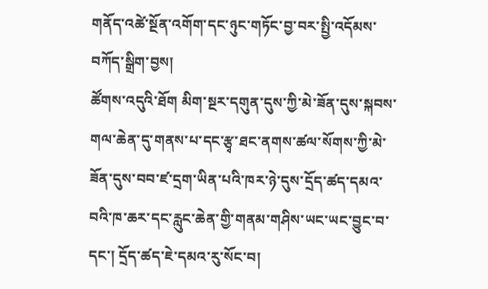གནོད་འཚེ་སྔོན་འགོག་དང་ཉུང་གཏོང་བྱ་བར་སྤྱི་འདོམས་བཀོད་སྒྲིག་བྱས།
ཚོགས་འདུའི་ཐོག མིག་སྔར་དགུན་དུས་ཀྱི་མེ་ཟོན་དུས་སྐབས་གལ་ཆེན་དུ་གནས་པ་དང་རྩྭ་ཐང་ནགས་ཚལ་སོགས་ཀྱི་མེ་ཟོན་དུས་བབ་ཛ་དྲག་ཡིན་པའི་ཁར་ཉེ་དུས་དྲོད་ཚད་དམའ་བའི་ཁ་ཆར་དང་རླུང་ཆེན་གྱི་གནམ་གཤིས་ཡང་ཡང་བྱུང་བ་དང་། དྲོད་ཚད་ཇེ་དམའ་རུ་སོང་བ།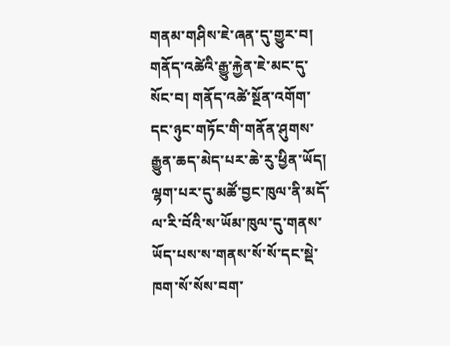གནམ་གཤིས་ཇེ་ཞན་དུ་གྱུར་བ། གནོད་འཚེའི་རྒྱུ་རྐྱེན་ཇེ་མང་དུ་སོང་བ། གནོད་འཚེ་སྔོན་འགོག་དང་ཉུང་གཏོང་གི་གནོན་ཤུགས་རྒྱུན་ཆད་མེད་པར་ཆེ་རུ་ཕྱིན་ཡོད། ལྷག་པར་དུ་མཚོ་བྱང་ཁུལ་ནི་མདོ་ལ་རི་བོའི་ས་ཡོམ་ཁུལ་དུ་གནས་ཡོད་པས་ས་གནས་སོ་སོ་དང་སྡེ་ཁག་སོ་སོས་བག་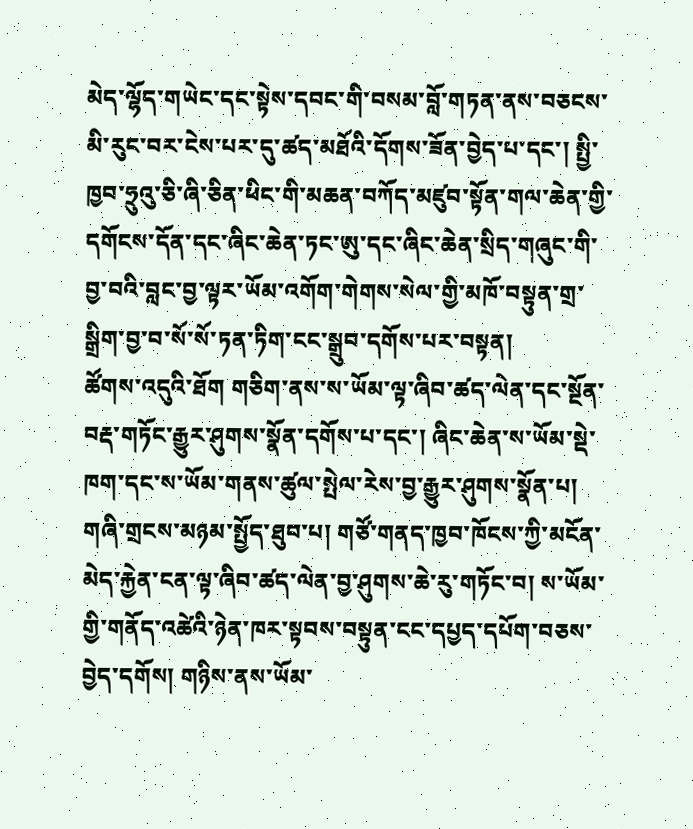མེད་ལྷོད་གཡེང་དང་སྟེས་དབང་གི་བསམ་བློ་གཏན་ནས་བཅངས་མི་རུང་བར་ངེས་པར་དུ་ཚད་མཐོའི་དོགས་ཟོན་བྱེད་པ་དང་། སྤྱི་ཁྱབ་ཧྲུའུ་ཅི་ཞི་ཅིན་ཕིང་གི་མཆན་བཀོད་མཛུབ་སྟོན་གལ་ཆེན་གྱི་དགོངས་དོན་དང་ཞིང་ཆེན་ཏང་ཨུ་དང་ཞིང་ཆེན་སྲིད་གཞུང་གི་བྱ་བའི་བླང་བྱ་ལྟར་ཡོམ་འགོག་གེགས་སེལ་གྱི་མཁོ་བསྟུན་གྲ་སྒྲིག་བྱ་བ་སོ་སོ་ཏན་ཏིག་ངང་སྒྲུབ་དགོས་པར་བསྟན།
ཚོགས་འདུའི་ཐོག གཅིག་ནས་ས་ཡོམ་ལྟ་ཞིབ་ཚད་ལེན་དང་སྔོན་བརྡ་གཏོང་རྒྱུར་ཤུགས་སྣོན་དགོས་པ་དང་། ཞིང་ཆེན་ས་ཡོམ་སྡེ་ཁག་དང་ས་ཡོམ་གནས་ཚུལ་སྤེལ་རེས་བྱ་རྒྱུར་ཤུགས་སྣོན་པ། གཞི་གྲངས་མཉམ་སྤྱོད་ཐུབ་པ། གཙོ་གནད་ཁྱབ་ཁོངས་ཀྱི་མངོན་མེད་རྐྱེན་ངན་ལྟ་ཞིབ་ཚད་ལེན་བྱ་ཤུགས་ཆེ་རུ་གཏོང་བ། ས་ཡོམ་གྱི་གནོད་འཚེའི་ཉེན་ཁར་སྟབས་བསྟུན་ངང་དཔྱད་དཔོག་བཅས་བྱེད་དགོས། གཉིས་ནས་ཡོམ་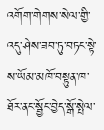འགོག་གེགས་སེལ་གྱི་འདུ་ཤེས་ཟབ་ཏུ་བཏང་སྟེ་ས་ཡོམ་མཁོ་བསྟུན་ཁ་ཐོར་ནང་སྦྱོང་བྱེད་སྒོ་སྤེལ་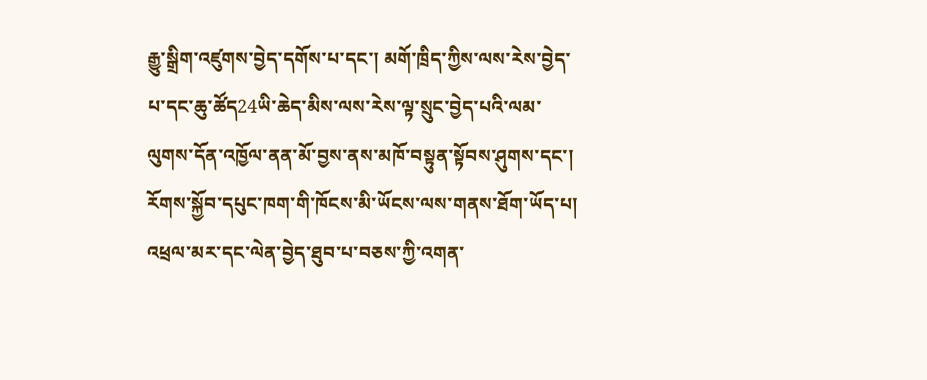རྒྱུ་སྒྲིག་འཛུགས་བྱེད་དགོས་པ་དང་། མགོ་ཁྲིད་ཀྱིས་ལས་རེས་བྱེད་པ་དང་ཆུ་ཚོད24ཡི་ཆེད་མིས་ལས་རེས་ལྟ་སྲུང་བྱེད་པའི་ལམ་ལུགས་དོན་འཁྱོལ་ནན་མོ་བྱས་ནས་མཁོ་བསྟུན་སྟོབས་ཤུགས་དང་། རོགས་སྐྱོབ་དཔུང་ཁག་གི་ཁོངས་མི་ཡོངས་ལས་གནས་ཐོག་ཡོད་པ། འཕྲལ་མར་དང་ལེན་བྱེད་ཐུབ་པ་བཅས་ཀྱི་འགན་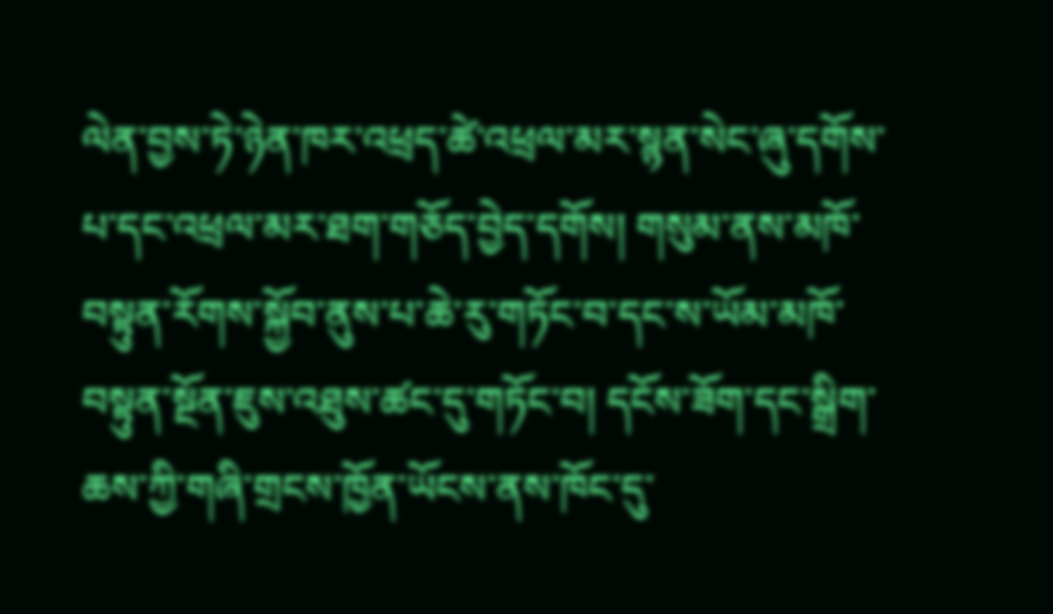ལེན་བྱས་ཏེ་ཉེན་ཁར་འཕྲད་ཚེ་འཕྲལ་མར་སྙན་སེང་ཞུ་དགོས་པ་དང་འཕྲལ་མར་ཐག་གཅོད་བྱེད་དགོས། གསུམ་ནས་མཁོ་བསྟུན་རོགས་སྐྱོབ་ནུས་པ་ཆེ་རུ་གཏོང་བ་དང་ས་ཡོམ་མཁོ་བསྟུན་སྔོན་ཇུས་འཐུས་ཚང་དུ་གཏོང་བ། དངོས་ཟོག་དང་སྒྲིག་ཆས་ཀྱི་གཞི་གྲངས་ཁྱོན་ཡོངས་ནས་ཁོང་དུ་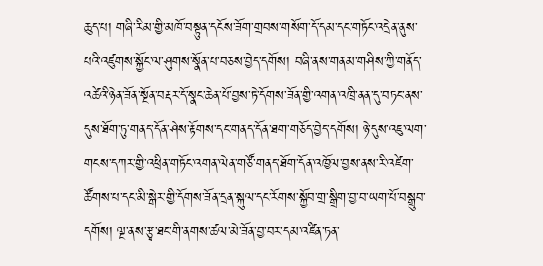ཆུད་པ། གཞི་རིམ་གྱི་མཁོ་བསྟུན་དངོས་ཟོག་གྲབས་གསོག་དོ་དམ་དང་གཏོང་འདྲེན་ནུས་པའི་འཛུགས་སྐྱོང་ལ་ཤུགས་སྣོན་པ་བཅས་བྱེད་དགོས། བཞི་ནས་གནམ་གཤིས་ཀྱི་གནོད་འཚེའི་ཉེན་ཟོན་སྔོན་བརྡར་དོ་སྣང་ཆེན་པོ་བྱས་ཏེ་དོགས་ཟོན་གྱི་འགན་འཁྲི་ནན་དུ་བཏང་ནས་དུས་ཐོག་ཏུ་གནད་དོན་ཤེས་རྟོགས་དང་གནད་དོན་ཐག་གཅོད་བྱེད་དགོས། ཉེ་དུས་འཇུ་ལག་གངས་དཀར་གྱི་འཕྲིན་གཏོང་འགན་ལེན་གཙོ་གནད་ཐོག་དོན་འཁྱོལ་བྱས་ནས་རི་འཛེག་ཚོགས་པ་དང་མི་སྒེར་གྱི་དོགས་ཟོན་དྲན་སྐུལ་དང་རོགས་སྐྱོབ་གྲ་སྒྲིག་བྱ་བ་ཡག་པོ་བསྒྲུབ་དགོས། ལྔ་ནས་རྩྭ་ཐང་གི་ནགས་ཚལ་མེ་ཟོན་བྱ་བར་དམ་འཛིན་ཏན་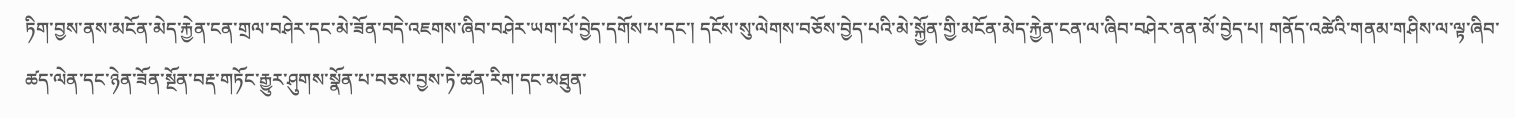ཏིག་བྱས་ནས་མངོན་མེད་རྐྱེན་ངན་གྲལ་བཤེར་དང་མེ་ཟོན་བདེ་འཇགས་ཞིབ་བཤེར་ཡག་པོ་བྱེད་དགོས་པ་དང་། དངོས་སུ་ལེགས་བཅོས་བྱེད་པའི་མེ་སྐྱོན་གྱི་མངོན་མེད་རྐྱེན་ངན་ལ་ཞིབ་བཤེར་ནན་མོ་བྱེད་པ། གནོད་འཚེའི་གནམ་གཤིས་ལ་ལྟ་ཞིབ་ཚད་ལེན་དང་ཉེན་ཟོན་སྔོན་བརྡ་གཏོང་རྒྱུར་ཤུགས་སྣོན་པ་བཅས་བྱས་ཏེ་ཚན་རིག་དང་མཐུན་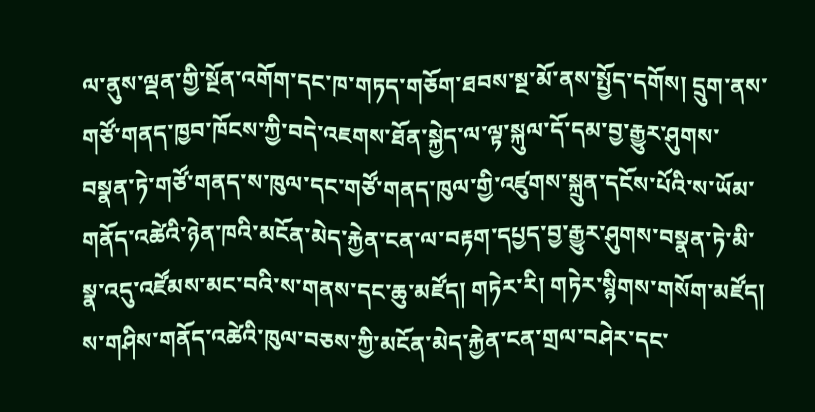ལ་ནུས་ལྡན་གྱི་སྔོན་འགོག་དང་ཁ་གཏད་གཅོག་ཐབས་སྔ་མོ་ནས་སྤྱོད་དགོས། དྲུག་ནས་གཙོ་གནད་ཁྱབ་ཁོངས་ཀྱི་བདེ་འཇགས་ཐོན་སྐྱེད་ལ་ལྟ་སྐུལ་དོ་དམ་བྱ་རྒྱུར་ཤུགས་བསྣན་ཏེ་གཙོ་གནད་ས་ཁུལ་དང་གཙོ་གནད་ཁུལ་གྱི་འཛུགས་སྐྲུན་དངོས་པོའི་ས་ཡོམ་གནོད་འཚེའི་ཉེན་ཁའི་མངོན་མེད་རྐྱེན་ངན་ལ་བརྟག་དཔྱད་བྱ་རྒྱུར་ཤུགས་བསྣན་ཏེ་མི་སྣ་འདུ་འཛོམས་མང་བའི་ས་གནས་དང་ཆུ་མཛོད། གཏེར་རི། གཏེར་སྙིགས་གསོག་མཛོད། ས་གཤིས་གནོད་འཚེའི་ཁུལ་བཅས་ཀྱི་མངོན་མེད་རྐྱེན་ངན་གྲལ་བཤེར་དང་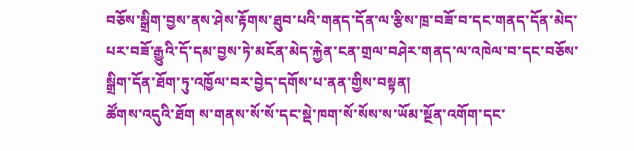བཅོས་སྒྲིག་བྱས་ནས་ཤེས་རྟོགས་ཐུབ་པའི་གནད་དོན་ལ་རྩིས་ཁྲ་བཟོ་བ་དང་གནད་དོན་མེད་པར་བཟོ་རྒྱུའི་དོ་དམ་བྱས་ཏེ་མངོན་མེད་རྐྱེན་ངན་གྲལ་བཤེར་གནད་ལ་འཁེལ་བ་དང་བཅོས་སྒྲིག་དོན་ཐོག་ཏུ་འཁྱོལ་བར་བྱེད་དགོས་པ་ནན་གྱིས་བསྟན།
ཚོགས་འདུའི་ཐོག ས་གནས་སོ་སོ་དང་སྡེ་ཁག་སོ་སོས་ས་ཡོམ་སྔོན་འགོག་དང་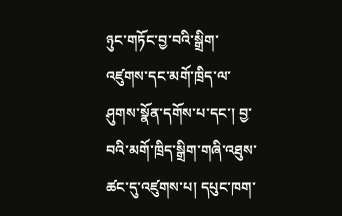ཉུང་གཏོང་བྱ་བའི་སྒྲིག་འཛུགས་དང་མགོ་ཁྲིད་ལ་ཤུགས་སྣོན་དགོས་པ་དང་། བྱ་བའི་མགོ་ཁྲིད་སྒྲིག་གཞི་འཐུས་ཚང་དུ་འཛུགས་པ། དཔུང་ཁག་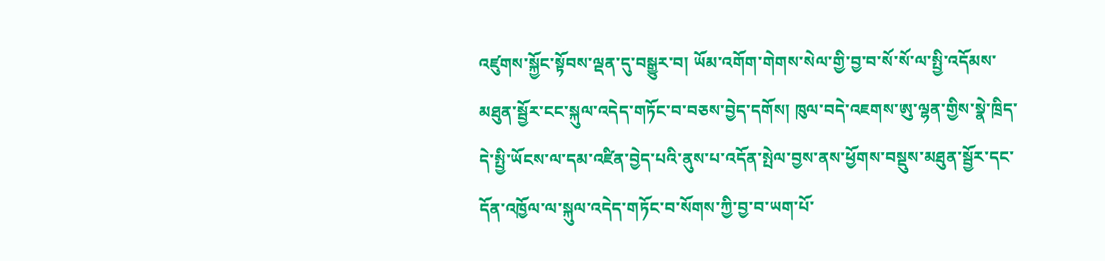འཛུགས་སྐྱོང་སྟོབས་ལྡན་དུ་བསྒྱུར་བ། ཡོམ་འགོག་གེགས་སེལ་གྱི་བྱ་བ་སོ་སོ་ལ་སྤྱི་འདོམས་མཐུན་སྦྱོར་ངང་སྐུལ་འདེད་གཏོང་བ་བཅས་བྱེད་དགོས། ཁུལ་བདེ་འཇགས་ཨུ་ལྷན་གྱིས་སྣེ་ཁྲིད་དེ་སྤྱི་ཡོངས་ལ་དམ་འཛིན་བྱེད་པའི་ནུས་པ་འདོན་སྤེལ་བྱས་ནས་ཕྱོགས་བསྡུས་མཐུན་སྦྱོར་དང་དོན་འཁྱོལ་ལ་སྐུལ་འདེད་གཏོང་བ་སོགས་ཀྱི་བྱ་བ་ཡག་པོ་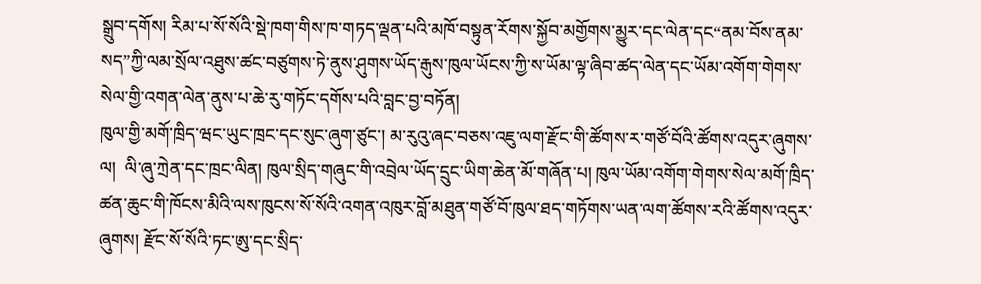སྒྲུབ་དགོས། རིམ་པ་སོ་སོའི་སྡེ་ཁག་གིས་ཁ་གཏད་ལྡན་པའི་མཁོ་བསྟུན་རོགས་སྐྱོབ་མགྱོགས་མྱུར་དང་ལེན་དང“ནམ་བོས་ནམ་སད”ཀྱི་ལམ་སྲོལ་འཐུས་ཚང་བཙུགས་ཏེ་ནུས་ཤུགས་ཡོད་རྒུས་ཁུལ་ཡོངས་ཀྱི་ས་ཡོམ་ལྟ་ཞིབ་ཚད་ལེན་དང་ཡོམ་འགོག་གེགས་སེལ་གྱི་འགན་ལེན་ནུས་པ་ཆེ་རུ་གཏོང་དགོས་པའི་བླང་བྱ་བཏོན།
ཁུལ་གྱི་མགོ་ཁྲིད་ཝང་ཡུང་ཁྲང་དང་སུང་ཞུག་ཙུང་། མ་རུའུ་ཞང་བཅས་འཇུ་ལག་རྫོང་གི་ཚོགས་ར་གཙོ་བོའི་ཚོགས་འདུར་ཞུགས་ལ།  ལི་ཞུ་ཀྲེན་དང་ཁྲང་ལིན། ཁུལ་སྲིད་གཞུང་གི་འབྲེལ་ཡོད་དྲུང་ཡིག་ཆེན་མོ་གཞོན་པ། ཁུལ་ཡོམ་འགོག་གེགས་སེལ་མགོ་ཁྲིད་ཚན་ཆུང་གི་ཁོངས་མིའི་ལས་ཁུངས་སོ་སོའི་འགན་འཁུར་བློ་མཐུན་གཙོ་བོ་ཁུལ་ཐད་གཏོགས་ཡན་ལག་ཚོགས་རའི་ཚོགས་འདུར་ཞུགས། རྫོང་སོ་སོའི་ཏང་ཨུ་དང་སྲིད་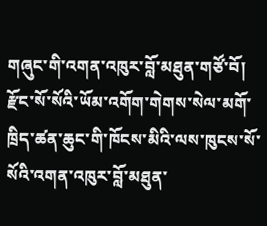གཞུང་གི་འགན་འཁུར་བློ་མཐུན་གཙོ་བོ། རྫོང་སོ་སོའི་ཡོམ་འགོག་གེགས་སེལ་མགོ་ཁྲིད་ཚན་ཆུང་གི་ཁོངས་མིའི་ལས་ཁུངས་སོ་སོའི་འགན་འཁུར་བློ་མཐུན་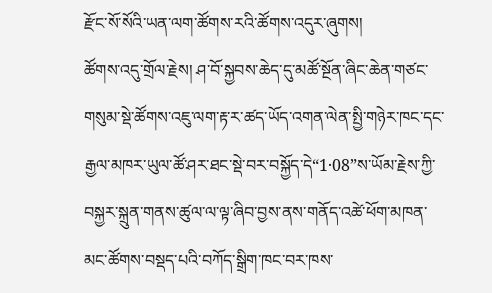རྫོང་སོ་སོའི་ཡན་ལག་ཚོགས་རའི་ཚོགས་འདུར་ཞུགས།
ཚོགས་འདུ་གྲོལ་རྗེས། ཤ་བོ་སྐྱབས་ཆེད་དུ་མཚོ་སྔོན་ཞིང་ཆེན་གཙང་གསུམ་སྡེ་ཚོགས་འཇུ་ལག་རྟ་ར་ཚད་ཡོད་འགན་ལེན་སྤྱི་གཉེར་ཁང་དང་རྒྱལ་མཁར་ཡུལ་ཚོ་ཤར་ཐང་སྡེ་བར་བསྐྱོད་དེ“1·08”ས་ཡོམ་རྗེས་ཀྱི་བསྐྱར་སྐྲུན་གནས་ཚུལ་ལ་ལྟ་ཞིབ་བྱས་ནས་གནོད་འཚེ་ཕོག་མཁན་མང་ཚོགས་བསྡད་པའི་བཀོད་སྒྲིག་ཁང་བར་ཁས་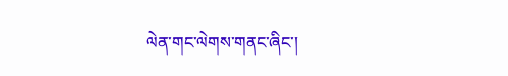ལེན་གང་ལེགས་གནང་ཞིང་།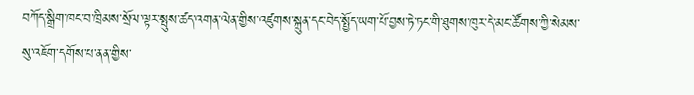བཀོད་སྒྲིག་ཁང་བ་ཁྲིམས་སྲོལ་ལྟར་སྤུས་ཚད་འགན་ལེན་གྱིས་འཛུགས་སྐྲུན་དང་བེད་སྤྱོད་ཡག་པོ་བྱས་ཏེ་ཏང་གི་ཐུགས་ཁུར་དེ་མང་ཚོགས་ཀྱི་སེམས་སུ་འཇོག་དགོས་པ་ནན་གྱིས་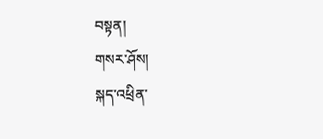བསྟན།
གསར་ཤོས།
སྐད་འཕྲིན་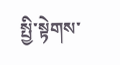སྤྱི་སྟེགས་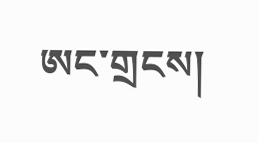ཨང་གྲངས།